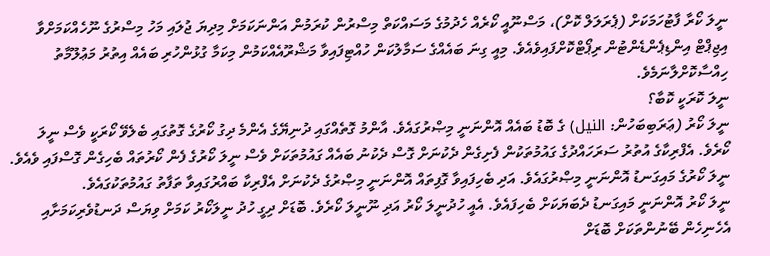ނީލަ ކޯރާ ފާޓުހަމަކަށް (ޕެރަލަލް ކޮށް)، މަސްނޫއީ ކޯރެއް ހެދުމުގެ މަސައްކަތް މިސްރުން ކުރަމުން އަންނަކަމަށް މިދިޔަ ޖުލައި މަހު މިސްރުގެ ނޫހެއްކަމަށްވާ އިޖިޕްޓް އިންޑިޕެންޑެންޓުން ރިޕޯޓްކޮށްފައިވެއެވެ. މިއީ ގިނަ ބައެއްގެ ސަމާލުކަން ހުއްޓިފައިވާ މަޝްރޫއެއްކަމުން މިކަމާ ގުޅުންހުރި ބައެއް އިތުރު މަޢުލޫމާތު ހިއްސާކޮށްލާނަމެވެ.
ނީލަ ކޮރަކީ ކޮބާ؟
ނީލަ ކޯރު (ޢަރަބިބަހުން: النيل) ގެ ބޮޑު ބައެއް އޮންނަނީ މިޞްރުގައެވެ. އާންމު ގޮތެއްގައި ދުނިޔޭގެ އެންމެ ދިގު ކޯރުގެ ގޮތުގައި ބެލެވޭ ކޯރަކީ ވެސް ނީލަ ކޯރެވެ. އެފްރިކާގެ އުތުރު ސަރަހައްދުގެ ގައުމުތަކުން ފެށިގެން ދެކުނަށް ގޮސް ދެކުނު ބައެއް ގައުމުތަކަށް ވެސް ނީލަ ކޯރުގެ ފެން ކޯރުތައް ބެހިގެން ގޮސްފައި ވެއެވެ. ނީލަ ކޯރުގެ މައިގަނޑު އޮންނަނީ މިޞްރުގައެވެ. އަދި ބެހިފައިވާ ގޮފިތައް އޮންނަނީ މިޞްރުގެ ދެކުނަށް އެފްރިކާ ބައްރުގައިވާ ތަފާތު ގައުމުތަކުގައެވެ.
ނީލަ ކޯރު އޮންނަނީ މައިގަނޑު ދެބަޔަކަށް ބެހިފައެވެ. އެއީ ހުދުނީލަ ކޯރު އަދި ނޫނީލަ ކޯރެވެ. ބޮޑަށް ދިގީ ހުދު ނީލަކޯރު ކަމަށް ވިޔަސް ދަނޑުވެރިކަމަށާއި އެހެނިހެން ބޭނުންތަކަށް ބޮޑަށް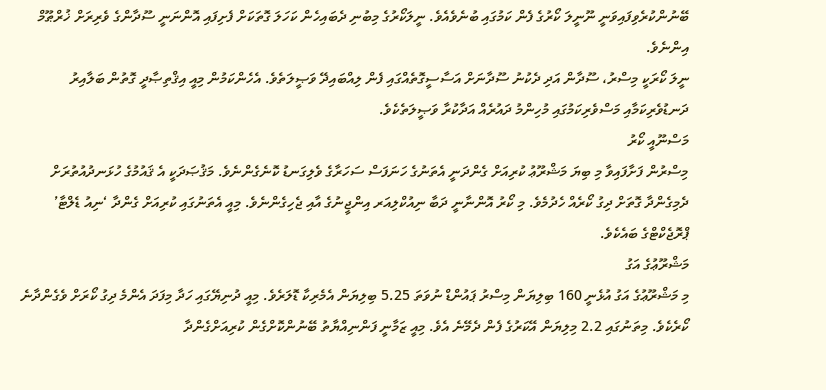ބޭނުންކުރެވިފައިވަނީ ނޫނީލަ ކޯރުގެ ފެން ކަމުގައި ބުނެވެއެވެ. ނީލަކޯރުގެ މިބުނި ދެބައިހެން ކަހަލަ ގޮތަކަށް ފެށިފައި އޮންނަނީ ސޫދާންގެ ވެރިރަށް ޚުރްޠޫމް އިންނެވެ.
ނީލަ ކޯރަކީ މިސްރު، ސޫދާން އަދި ދެކުނު ސޫދާނަށް އަސާސީގޮތެއްގައި ފެން ލިއްބައިދޭ ވަޞީލަތެވެ. އެހެންކަމުން މިއީ އިޤްތިޞާދީ ގޮތުން ބަލާއިރު ދަނޑުވެރިކަމާއި މަސްވެރިކަމުގައި މުހިންމު ދައުރެއް އަދާކުރާ ވަޞީލަތެކެވެ.
މަސްނޫއީ ކޯރު
މިސްރުން ފަށާފައިވާ މި ބިޔަ މަޝްރޫޢު ކުރިއަށް ގެންދަނީ އެތަނުގެ ހަނަފަސް ސަހަރާގެ ވެލިގަނޑު ކޮނެގެންނެވެ. މަޤުޞަދަކީ އެ ޤައުމުގެ ހުޅަނދުއުތުރަށް ދެމިގެންދާ ގޮތަށް ދިގު ކޯރެއް ހެދުމެވެ. މި ކޯރު އޮންނާނީ ދަބާ ނިއުކްލިއަރ އިންޖީނުގެ އާއި ޖެހިގެންނެވެ. މިއީ އެތަނުގައި ކުރިއަށް ގެންދާ ‘ނިއު ޑެލްޓާ’ ޕްރޮޖެކްޓްގެ ބައެކެވެ.
މަޝްރޫޢުގެ އަގު
މި މަޝްރޫޢުގެ އަގު އުޅެނީ 160 ބިލިޔަން މިސްރު ޕައުންޑް ނުވަތަ 5.25 ބިލިޔަން އެމެރިކާ ޑޮލަރެވެ. މިއީ ދުނިޔޭގައި ހަދާ މިފަދަ އެންމެ ދިގު ކޯރަށް ވެގެންދާނެ ކޯރެކެވެ. މިތަނުގައި 2.2 މިލިޔަން އޭކަރުގެ ފެން ދެމޭނެ އެވެ. މިއީ ޒަމާނީ ފަންނިއްޔާތު ބޭނުންކޮށްގެން ކުރިއަށްގެންދާ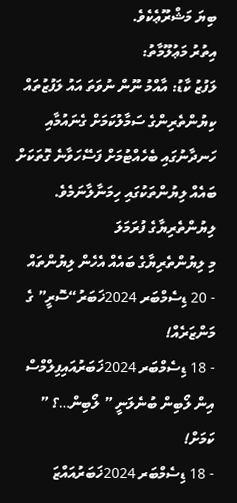ބިޔަ މަޝްރޫޢެކެވެ.
އިތުރު މަޢުލޫމާތު:
ލަފުޒު ކާޑު: އާއްމު ނޫން ނުވަތަ އައު ލަފުޒުތައް ކިޔުންތެރިންގެ ސަމާލުކަމަށް ގެނައުމާއި ހަނދާނުގައި ބެހެއްޓުމަށް ފަސޭހަވާނެ ގޮތަކަށް ބައެއް ލިޔުންތަކުގައި ހިމަނާލާނަމެވެ.
ލިޔުންތެރިޔާގެ ފުރަމަލަ
މި ލިޔުންތެރިޔާގެ ބައެއް އެހެން ލިޔުންތައް
- 20 ޑިސެމްބަރ 2024ޚަބަރު“ސޮރީ” ގެ މަންޒަރެއް!
- 18 ޑިސެމްބަރ 2024ޚަބަރުއައިފިލްމްސް އިން ލޯބިން ބުނެލަނީ ” ލޯބިން…؟ ” ކަމަށް!
- 18 ޑިސެމްބަރ 2024ޚަބަރުއައްޒަ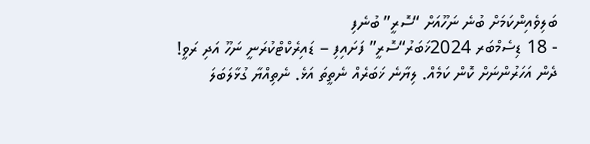ބަލިވެއިންކަމަށް ބުނެ ނަހޫއަށް “ސޮރީ” ބުނެފި
- 18 ޑިސެމްބަރ 2024ޚަބަރު“ސޮރީ” ފަށައިފި – ޑައިރެކްޓްކުރަނީ ނަހޫ އަދި ރަވީ!
ދެން އަހަރުންނަށް ކޮން ކަމެއް. ލިޔާނެ ޚަބަރެއް ނެތީތަ އަޅެ. ނެތިއްޔާ ގުޅާލަބަލަ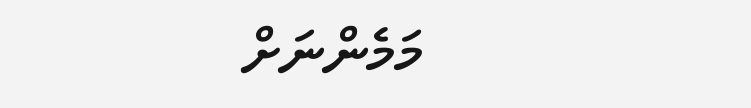މަމެންނަށް